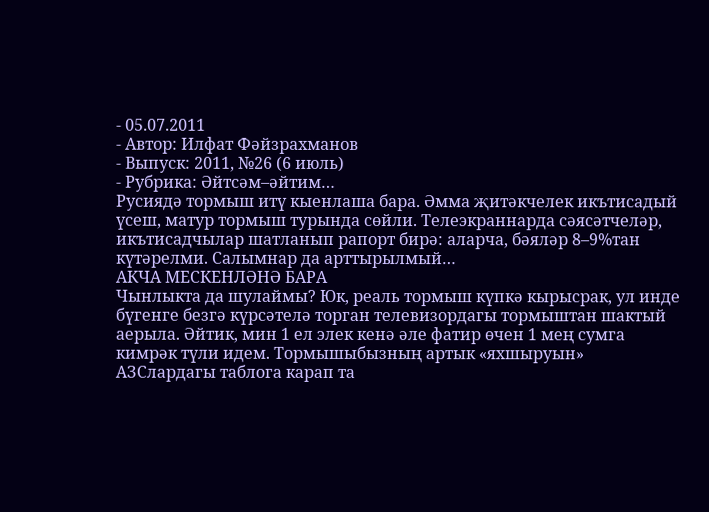- 05.07.2011
- Автор: Илфат Фәйзрахманов
- Выпуск: 2011, №26 (6 июль)
- Рубрика: Әйтсәм–әйтим…
Русиядә тормыш итү кыенлаша бара. Әмма җитәкчелек икътисадый үсеш, матур тормыш турында сөйли. Телеэкраннарда сәясәтчеләр, икътисадчылар шатланып рапорт бирә: аларча, бәяләр 8–9%тан күтәрелми. Салымнар да арттырылмый…
АКЧА МЕСКЕНЛӘНӘ БАРА
Чынлыкта да шулаймы? Юк, реаль тормыш күпкә кырысрак, ул инде бүгенге безгә күрсәтелә торган телевизордагы тормыштан шактый аерыла. Әйтик, мин 1 ел элек кенә әле фатир өчен 1 мең сумга кимрәк түли идем. Тормышыбызның артык «яхшыруын» АЗСлардагы таблога карап та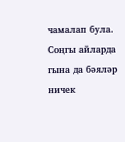чамалап була. Соңгы айларда гына да бәяләр ничек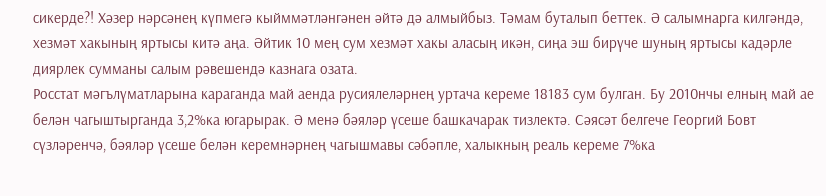сикерде?! Хәзер нәрсәнең күпмегә кыйммәтләнгәнен әйтә дә алмыйбыз. Тәмам буталып беттек. Ә салымнарга килгәндә, хезмәт хакының яртысы китә аңа. Әйтик 10 мең сум хезмәт хакы аласың икән, сиңа эш бирүче шуның яртысы кадәрле диярлек сумманы салым рәвешендә казнага озата.
Росстат мәгълүматларына караганда май аенда русиялеләрнең уртача кереме 18183 сум булган. Бу 2010нчы елның май ае белән чагыштырганда 3,2%ка югарырак. Ә менә бәяләр үсеше башкачарак тизлектә. Сәясәт белгече Георгий Бовт сүзләренчә, бәяләр үсеше белән керемнәрнең чагышмавы сәбәпле, халыкның реаль кереме 7%ка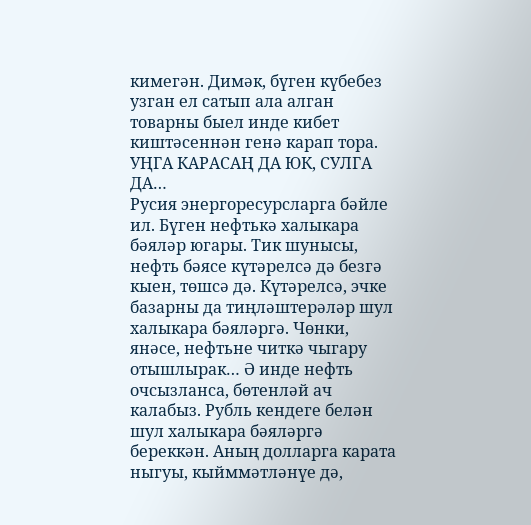кимегән. Димәк, бүген күбебез узган ел сатып ала алган товарны быел инде кибет киштәсеннән генә карап тора.
УҢГА КАРАСАҢ ДА ЮК, СУЛГА ДА…
Русия энергоресурсларга бәйле ил. Бүген нефтькә халыкара бәяләр югары. Тик шунысы, нефть бәясе күтәрелсә дә безгә кыен, төшсә дә. Күтәрелсә, эчке базарны да тиңләштерәләр шул халыкара бәяләргә. Чөнки, янәсе, нефтьне читкә чыгару отышлырак… Ә инде нефть очсызланса, бөтенләй ач калабыз. Рубль кендеге белән шул халыкара бәяләргә береккән. Аның долларга карата ныгуы, кыйммәтләнүе дә,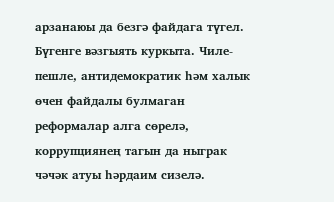арзанаюы да безгә файдага түгел.
Бүгенге вәзгыять куркыта. Чиле-пешле, антидемократик һәм халык өчен файдалы булмаган реформалар алга сөрелә, коррупциянең тагын да ныграк чәчәк атуы һәрдаим сизелә.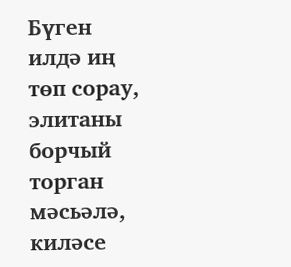Бүген илдә иң төп сорау, элитаны борчый торган мәсьәлә, киләсе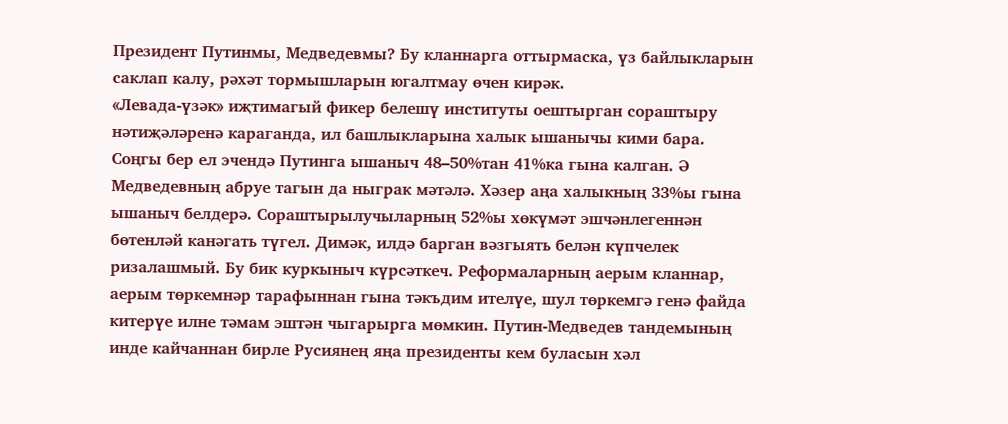Президент Путинмы, Медведевмы? Бу кланнарга оттырмаска, үз байлыкларын саклап калу, рәхәт тормышларын югалтмау өчен кирәк.
«Левада-үзәк» иҗтимагый фикер белешү институты оештырган сораштыру нәтиҗәләренә караганда, ил башлыкларына халык ышанычы кими бара. Соңгы бер ел эчендә Путинга ышаныч 48–50%тан 41%ка гына калган. Ә Медведевның абруе тагын да ныграк мәтәлә. Хәзер аңа халыкның 33%ы гына ышаныч белдерә. Сораштырылучыларның 52%ы хөкүмәт эшчәнлегеннән бөтенләй канәгать түгел. Димәк, илдә барган вәзгыять белән күпчелек ризалашмый. Бу бик куркыныч күрсәткеч. Реформаларның аерым кланнар, аерым төркемнәр тарафыннан гына тәкъдим ителүе, шул төркемгә генә файда китерүе илне тәмам эштән чыгарырга мөмкин. Путин-Медведев тандемының инде кайчаннан бирле Русиянең яңа президенты кем буласын хәл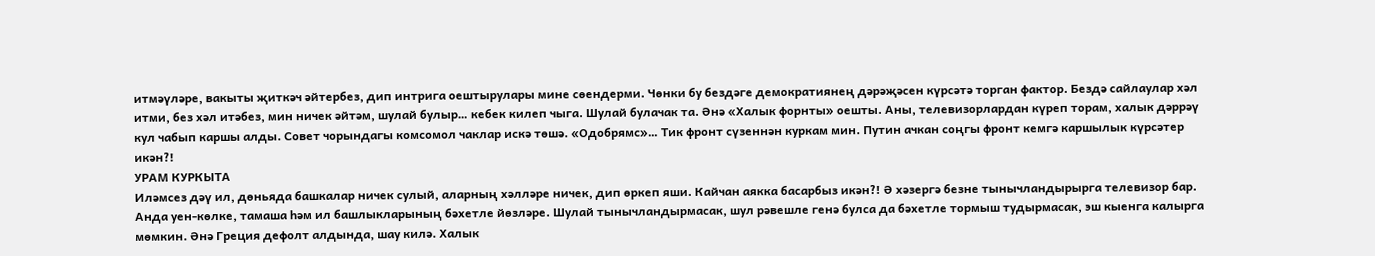итмәүләре, вакыты җиткәч әйтербез, дип интрига оештырулары мине сөендерми. Чөнки бу бездәге демократиянең дәрәҗәсен күрсәтә торган фактор. Бездә сайлаулар хәл итми, без хәл итәбез, мин ничек әйтәм, шулай булыр… кебек килеп чыга. Шулай булачак та. Әнә «Халык форнты» оешты. Аны, телевизорлардан күреп торам, халык дәррәү кул чабып каршы алды. Совет чорындагы комсомол чаклар искә төшә. «Одобрямс»… Тик фронт сүзеннән куркам мин. Путин ачкан соңгы фронт кемгә каршылык күрсәтер икән?!
УРАМ КУРКЫТА
Иләмсез дәү ил, дөньяда башкалар ничек сулый, аларның хәлләре ничек, дип өркеп яши. Кайчан аякка басарбыз икән?! Ә хәзергә безне тынычландырырга телевизор бар. Анда уен-көлке, тамаша һәм ил башлыкларының бәхетле йөзләре. Шулай тынычландырмасак, шул рәвешле генә булса да бәхетле тормыш тудырмасак, эш кыенга калырга мөмкин. Әнә Греция дефолт алдында, шау килә. Халык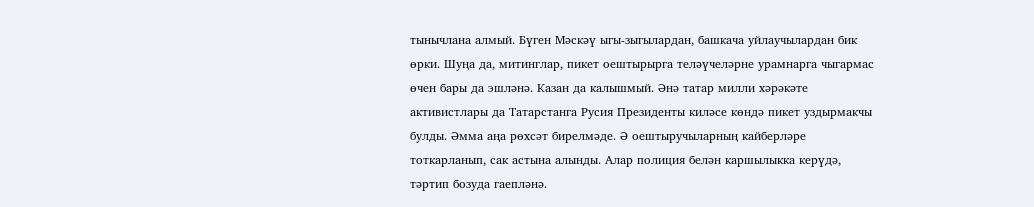тынычлана алмый. Бүген Мәскәү ыгы-зыгылардан, башкача уйлаучылардан бик өрки. Шуңа да, митинглар, пикет оештырырга теләүчеләрне урамнарга чыгармас өчен бары да эшләнә. Казан да калышмый. Әнә татар милли хәрәкәте активистлары да Татарстанга Русия Президенты киләсе көндә пикет уздырмакчы булды. Әмма аңа рөхсәт бирелмәде. Ә оештыручыларның кайберләре тоткарланып, сак астына алынды. Алар полиция белән каршылыкка керүдә, тәртип бозуда гаепләнә.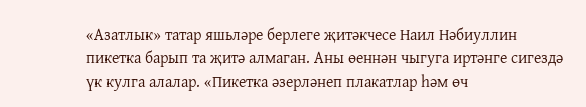«Азатлык» татар яшьләре берлеге җитәкчесе Наил Нәбиуллин пикетка барып та җитә алмаган. Аны өеннән чыгуга иртәнге сигездә үк кулга алалар. «Пикетка әзерләнеп плакатлар һәм өч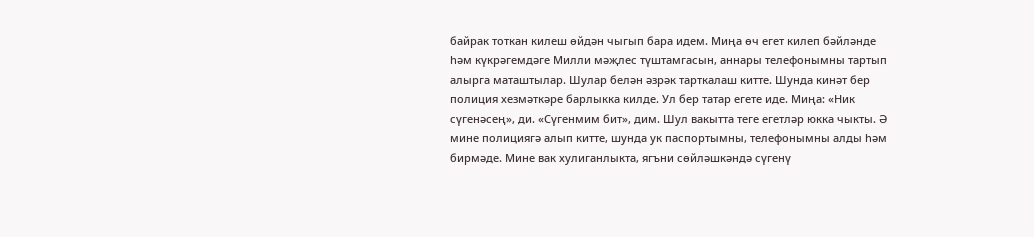байрак тоткан килеш өйдән чыгып бара идем. Миңа өч егет килеп бәйләнде һәм күкрәгемдәге Милли мәҗлес түштамгасын, аннары телефонымны тартып алырга маташтылар. Шулар белән әзрәк тарткалаш китте. Шунда кинәт бер полиция хезмәткәре барлыкка килде. Ул бер татар егете иде. Миңа: «Ник сүгенәсең», ди. «Сүгенмим бит», дим. Шул вакытта теге егетләр юкка чыкты. Ә мине полициягә алып китте, шунда ук паспортымны, телефонымны алды һәм бирмәде. Мине вак хулиганлыкта, ягъни сөйләшкәндә сүгенү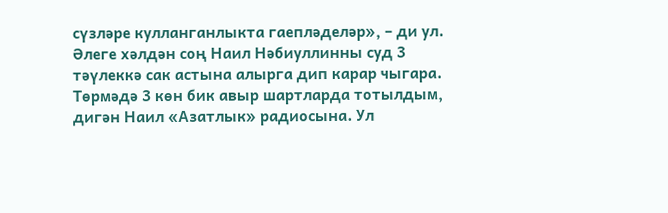сүзләре кулланганлыкта гаепләделәр», – ди ул.
Әлеге хәлдән соң Наил Нәбиуллинны суд 3 тәүлеккә сак астына алырга дип карар чыгара. Төрмәдә 3 көн бик авыр шартларда тотылдым, дигән Наил «Азатлык» радиосына. Ул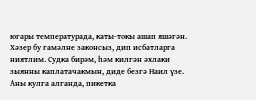югары температурада, каты-токы ашап яшәгән.
Хәзер бу гамәлне законсыз, дип исбатларга ниятлим. Судка бирәм, һәм килгән әхлаки зыянны каплатачакмын, диде безгә Наил үзе.
Аны кулга алганда, пикетка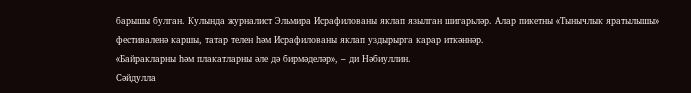барышы булган. Кулында журналист Эльмира Исрафилованы яклап язылган шигарьләр. Алар пикетны «Тынычлык яратылышы» фестиваленә каршы, татар телен һәм Исрафилованы яклап уздырырга карар иткәннәр.
«Байракларны һәм плакатларны әле дә бирмәделәр», – ди Нәбиуллин.
Сәйдулла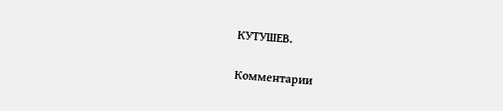КУТУШЕВ.

Комментарии